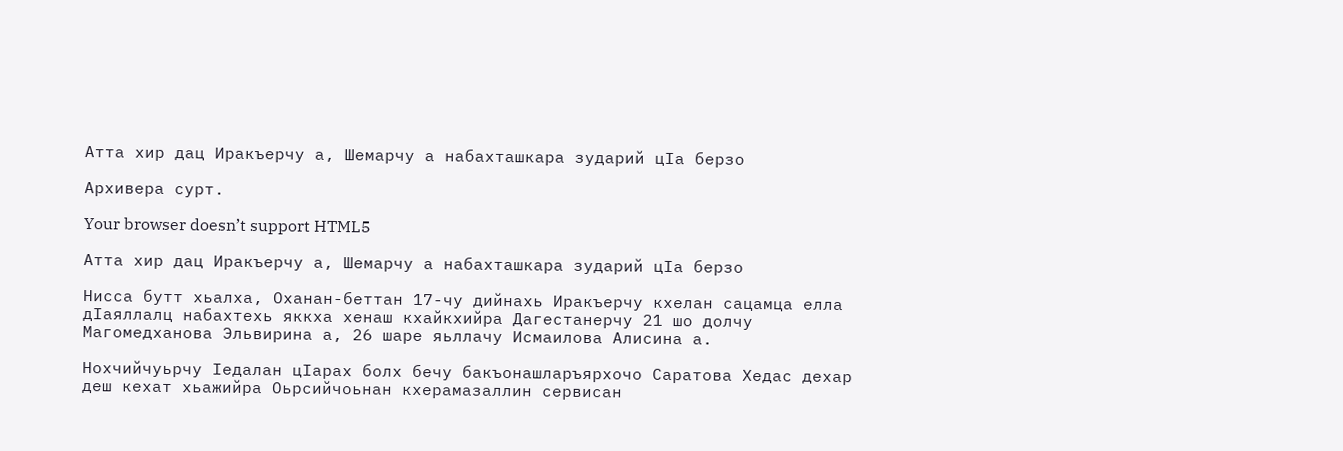Атта хир дац Иракъерчу а, Шемарчу а набахташкара зударий цIа берзо

Архивера сурт.

Your browser doesn’t support HTML5

Атта хир дац Иракъерчу а, Шемарчу а набахташкара зударий цIа берзо

Нисса бутт хьалха, Оханан-беттан 17-чу дийнахь Иракъерчу кхелан сацамца елла дIаяллалц набахтехь яккха хенаш кхайкхийра Дагестанерчу 21 шо долчу Магомедханова Эльвирина а, 26 шаре яьллачу Исмаилова Алисина а.

Нохчийчуьрчу Iедалан цIарах болх бечу бакъонашларъярхочо Cаратова Хедас дехар деш кехат хьажийра Оьрсийчоьнан кхерамазаллин сервисан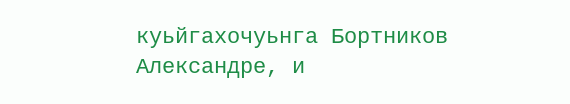куьйгахочуьнга Бортников Александре, и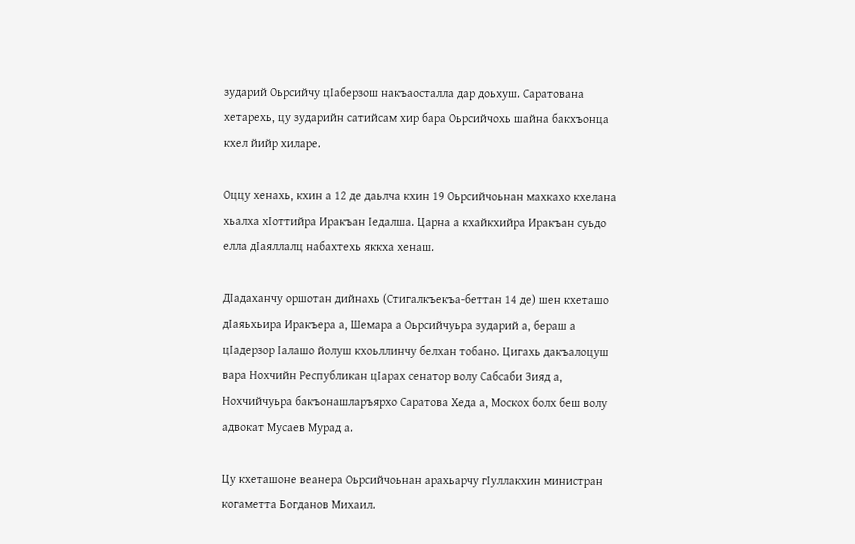зударий Оьрсийчу цIаберзош накъаосталла дар доьхуш. Саратована хетарехь, цу зударийн сатийсам хир бара Оьрсийчохь шайна бакхъонца кхел йийр хиларе.

Оццу хенахь, кхин а 12 де даьлча кхин 19 Оьрсийчоьнан махкахо кхелана хьалха хIоттийра Иракъан Iедалша. Царна а кхайкхийра Иракъан суьдо елла дIаяллалц набахтехь яккха хенаш.

ДIадаханчу оршотан дийнахь (Стигалкъекъа-беттан 14 де) шен кхеташо дIаяьхьира Иракъера а, Шемара а Оьрсийчуьра зударий а, бераш а цIадерзор Iалашо йолуш кхоьллинчу белхан тобано. Цигахь дакъалоцуш вара Нохчийн Республикан цIарах сенатор волу Сабсаби Зияд а, Нохчийчуьра бакъонашларъярхо Саратова Хеда а, Москох болх беш волу адвокат Мусаев Мурад а.

Цу кхеташоне веанера Оьрсийчоьнан арахьарчу гIуллакхин министран когаметта Богданов Михаил.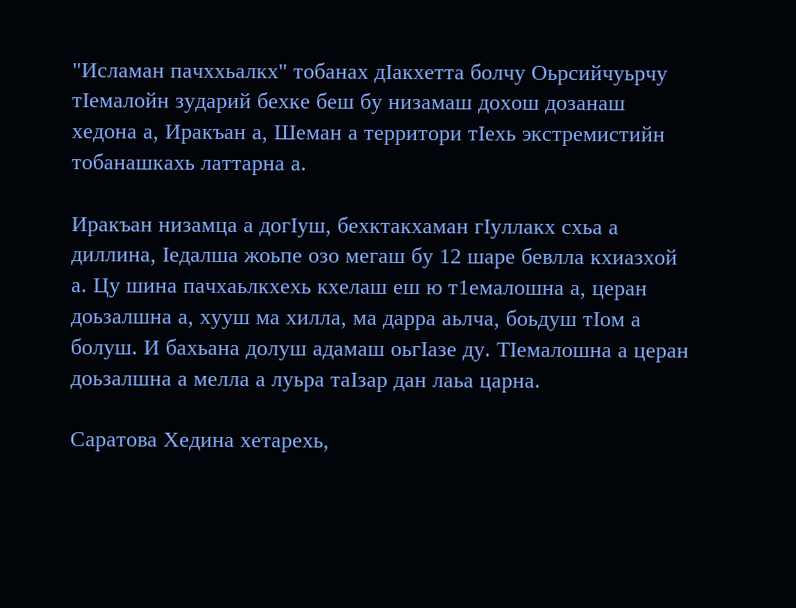"Исламан пачххьалкх" тобанах дIакхетта болчу Оьрсийчуьрчу тIемалойн зударий бехке беш бу низамаш дохош дозанаш хедона а, Иракъан а, Шеман а территори тIехь экстремистийн тобанашкахь латтарна а.

Иракъан низамца а догIуш, бехктакхаман гIуллакх схьа а диллина, Iедалша жоьпе озо мегаш бу 12 шаре бевлла кхиазхой а. Цу шина пачхаьлкхехь кхелаш еш ю т1емалошна а, церан доьзалшна а, хууш ма хилла, ма дарра аьлча, боьдуш тIом а болуш. И бахьана долуш адамаш оьгIазе ду. ТIемалошна а церан доьзалшна а мелла а луьра таIзар дан лаьа царна.

Саратова Хедина хетарехь,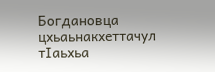Богдановца цхьаьнакхеттачул тIаьхьа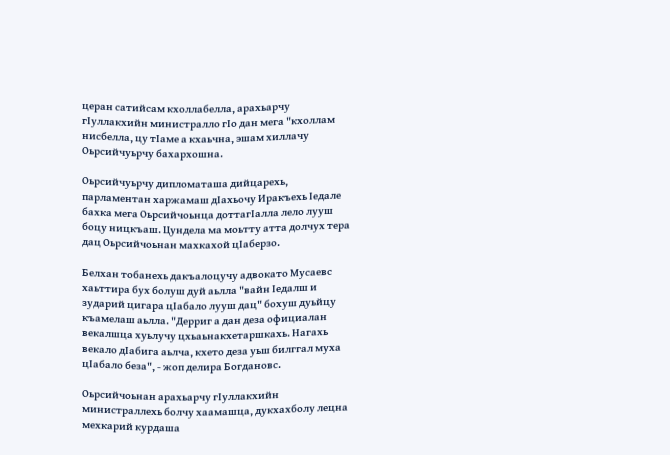церан сатийсам кхоллабелла, арахьарчу гIуллакхийн министралло гIо дан мега "кхоллам нисбелла, цу тIаме а кхаьчна, эшам хиллачу Оьрсийчуьрчу бахархошна.

Оьрсийчуьрчу дипломаташа дийцарехь, парламентан харжамаш дIахьочу Иракъехь Iедале бахка мега Оьрсийчоьнца доттагIалла лело лууш боцу ницкъаш. Цундела ма моьтту атта долчух тера дац Оьрсийчоьнан махкахой цIаберзо.

Белхан тобанехь дакъалоцучу адвокато Мусаевс хаьттира бух болуш дуй аьлла "вайн Iедалш и зударий цигара цIабало лууш дац" бохуш дуьйцу къамелаш аьлла. "Дерриг а дан деза официалан векалшца хуьлучу цхьаьнакхетаршкахь. Нагахь векало дIабига аьлча, кхето деза уьш билггал муха цIабало беза", - жоп делира Богдановс.

Оьрсийчоьнан арахьарчу гIуллакхийн министраллехь болчу хаамашца, дукхахболу лецна мехкарий курдаша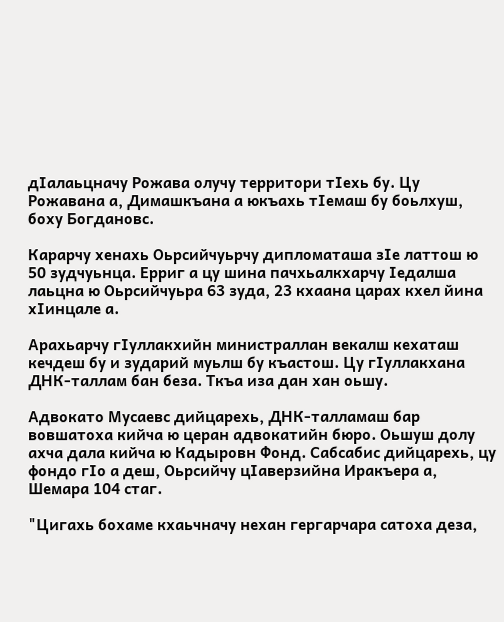дIалаьцначу Рожава олучу территори тIехь бу. Цу Рожавана а, Димашкъана а юкъахь тIемаш бу боьлхуш, боху Богдановс.

Карарчу хенахь Оьрсийчуьрчу дипломаташа зIе латтош ю 50 зудчуьнца. Ерриг а цу шина пачхьалкхарчу Iедалша лаьцна ю Оьрсийчуьра 63 зуда, 23 кхаана царах кхел йина хIинцале а.

Арахьарчу гIуллакхийн министраллан векалш кехаташ кечдеш бу и зударий муьлш бу къастош. Цу гIуллакхана ДНК-таллам бан беза. Ткъа иза дан хан оьшу.

Адвокато Мусаевс дийцарехь, ДНК-талламаш бар вовшатоха кийча ю церан адвокатийн бюро. Оьшуш долу ахча дала кийча ю Кадыровн Фонд. Сабсабис дийцарехь, цу фондо гIо а деш, Оьрсийчу цIаверзийна Иракъера а, Шемара 104 стаг.

"Цигахь бохаме кхаьчначу нехан гергарчара сатоха деза,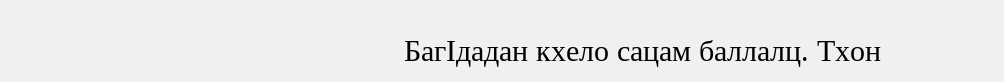БагIдадан кхело сацам баллалц. Тхон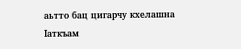аьтто бац цигарчу кхелашна Iаткъам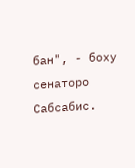бан", - боху сенаторо Сабсабис.